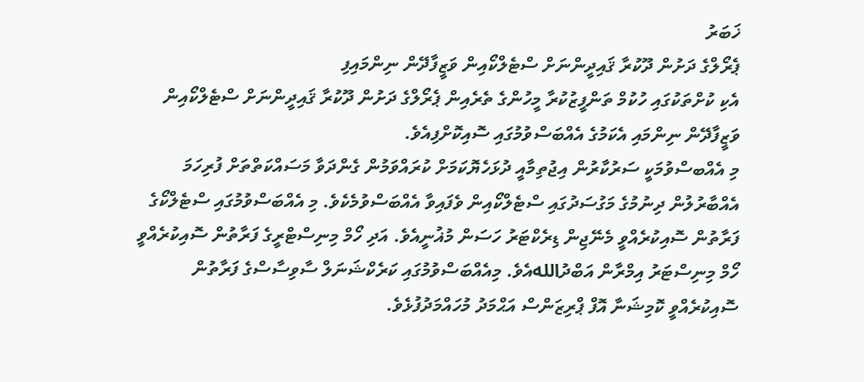ޚަބަރު
ޕެރޯލްގެ ދަށުން ދޫކުރާ ޤައިދީންނަށް ސްޓެލްކޯއިން ވަޒީފާދޭން ނިންމައިފި
އެކި ކުށްތަކުގައި ހުކުމް ތަންފީޒުކުރާ މީހުންގެ ތެރެއިން ޕެރޯލްގެ ދަށުން ދޫކުރާ ޤައިދީންނަށް ސްޓެލްކޯއިން ވަޒީފާދޭން ނިންމައި އެކަމުގެ އެއްބަސްވުމުގައި ސޮއިކޮށްފިއެވެ.
މި އެއްބސްވުމަކީ ސަރުކާރުން އިޖުތިމާއީ ދުޅަހެޔޮކަމަށް ކުރައްވަމުން ގެންދަވާ މަސައްކަތްތަށް ފުރިހަމަ އެއްބާރުލުން ދިނުމުގެ މަގުސަދުގައި ސްޓެލްކޯއިން ވެފައިވާ އެއްބަސްވުމެކެވެ. މި އެއްބަސްވުމުގައި ސްޓެލްކޯގެ ފަރާތުން ސޮއިކުރެއްވީ މެނޭޖިން ޑިރެކްޓަރު ހަސަން މުޣުނީއެވެ. އަދި ހޯމް މިނިސްޓްރީގެ ފަރާތުން ސޮއިކުރެއްވީ ހޯމް މިނިސްޓަރު އިމްރާން އަބްދުاللهއެވެ. މިއެއްބަސްވުމުގައި ކަރެކްޝަނަލް ސާވިސާސްގެ ފަރާތުން ސޮއިކުރެއްވީ ކޮމިޝަނާ އޮފް ޕްރިޒަންސް އަޙްމަދު މުހައްމަދުފުޅެވެ.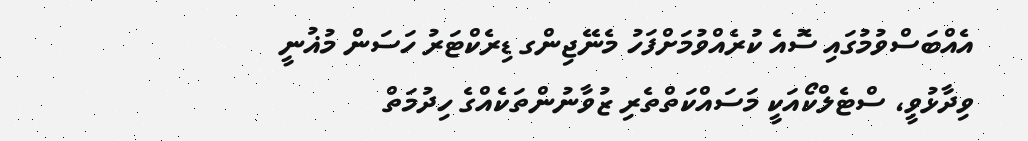އެއްބަސްވުމުގައި ސޮއެ ކުރެއްވުމަށްފަހު މެނޭޖިންގ ޑިރެކްޓަރު ހަސަން މުޣުނީ ވިދާޅުވީ، ސްޓެލްކޯއަކީ މަސައްކަތްތެރި ޒުވާނުންތަކެއްގެ ހިދުމަތް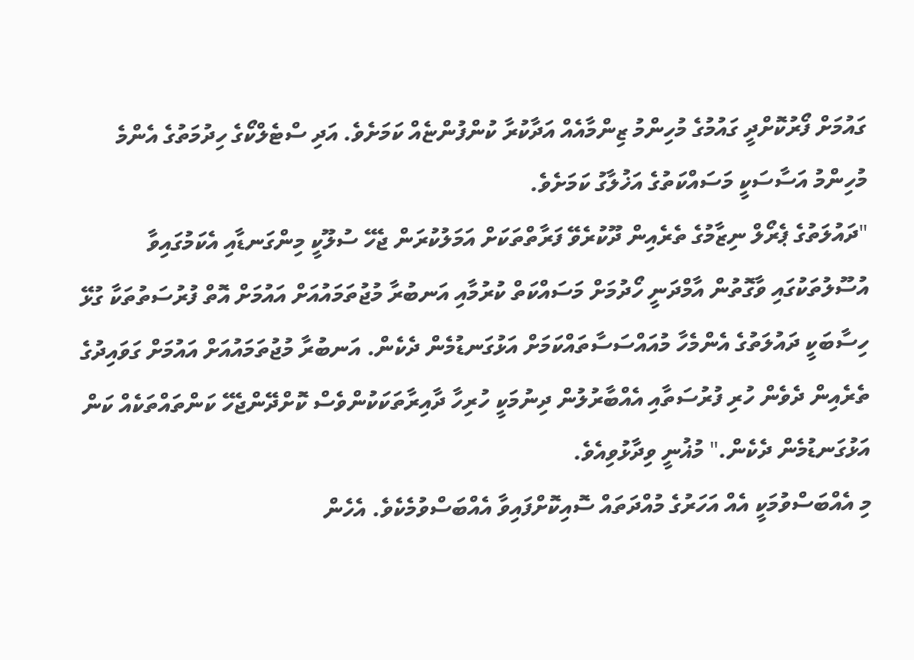ގައުމަށް ފޯރުކޮށްދީ ގައުމުގެ މުހިންމު ޒިންމާއެއް އަދާކުރާ ކުންފުންޏެއް ކަމަށެވެ. އަދި ސްޓެލްކޯގެ ހިދުމަތުގެ އެންމެ މުހިންމު އަސާސަކީ މަސައްކަތުގެ އަޚުލާގު ކަމަށެވެ.
"ދައުލަތުގެ ޕެރޯލް ނިޒާމުގެ ތެރެއިން ދޫކުރެވޭ ފަރާތްތަކަށް އަމަލުކުރަން ޖެހޭ ސުލޫކީ މިންގަނޑާއި އެކަމުގައިވާ އުސޫލުތަކުގައި ވާގޮތުން އާމްދަނީ ހޯދުމަށް މަސައްކަތް ކުރުމާއި އަނބުރާ މުޖުތަމައުއަށް އައުމަށް އޮތް ފުރުސަތުތަކާ ގުޅޭ ހިސާބަކީ ދައުލަތުގެ އެންމެހާ މުއައްސަސާތައްކަމަށް އަޅުގަނޑުމެން ދެކެން. އަނބުރާ މުޖުތަމައުއަށް އައުމަށް ގަވައިދުގެ ތެރެއިން ދެވެން ހުރި ފުރުސަތާއި އެއްބާރުލުން ދިނުމަކީ ހުރިހާ ދާއިރާތަކަކުންވެސް ކޮށްދޭންޖެހޭ ކަންތައްތަކެއް ކަން އަޅުގަނޑުމެން ދެކެން." މުޣުނީ ވިދާޅުވިއެވެ.
މި އެއްބަސްވުމަކީ އެއް އަހަރުގެ މުއްދަތައް ސޮއިކޮށްފައިވާ އެއްބަސްވުމެކެވެ. އެހެން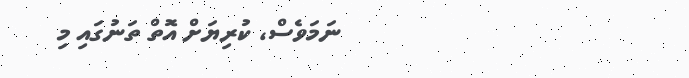ނަމަވެސް، ކުރިޔަށް އޮތް ތަނުގައި މި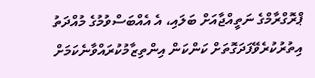ޕްރޮގްރާމްގެ ނަތީއްޖާއަށް ބަލައި، އެ އެއްބަސްވުމުގެ މުއްދަތު އިތުރުކުރެވޭފަދަގޮތަށް ކަންކަން އިންތިޒާމުކުރައްވާނެކަމަށް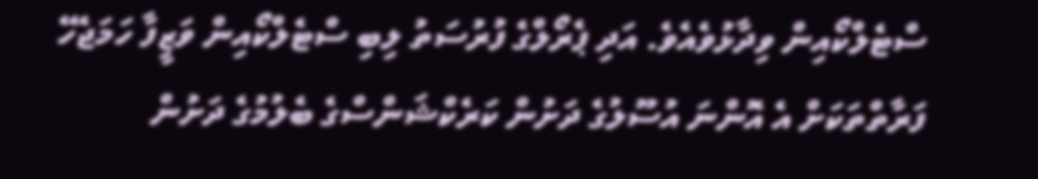ސްޓެލްކޯއިން ވިދާޅުވެއެވެ. އަދި ޕެރޯލްގެ ފުރުސަތު ލިބި ސްޓެލްކޯއިން ވަޒީފާ ހަމަޖެހޭ ފަރާތްތަކަށް އެ އޮންނަ އުސޫލުގެ ދަށުން ކަރެކްޝަންސްގެ ބެލުމުގެ ދަށުން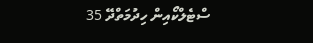ސްޓެލްކޯއިން ހިދުމަތްދޭ 35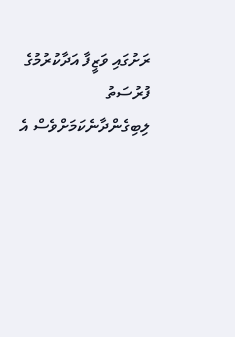ރަށުގައި ވަޒީފާ އަދާކުރުމުގެ ފުރުސަތު ލިބިގެންދާނެކަމަށްވެސް އެ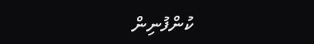ކުންފުނިން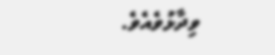ވިދާޅުވެއެވެ.